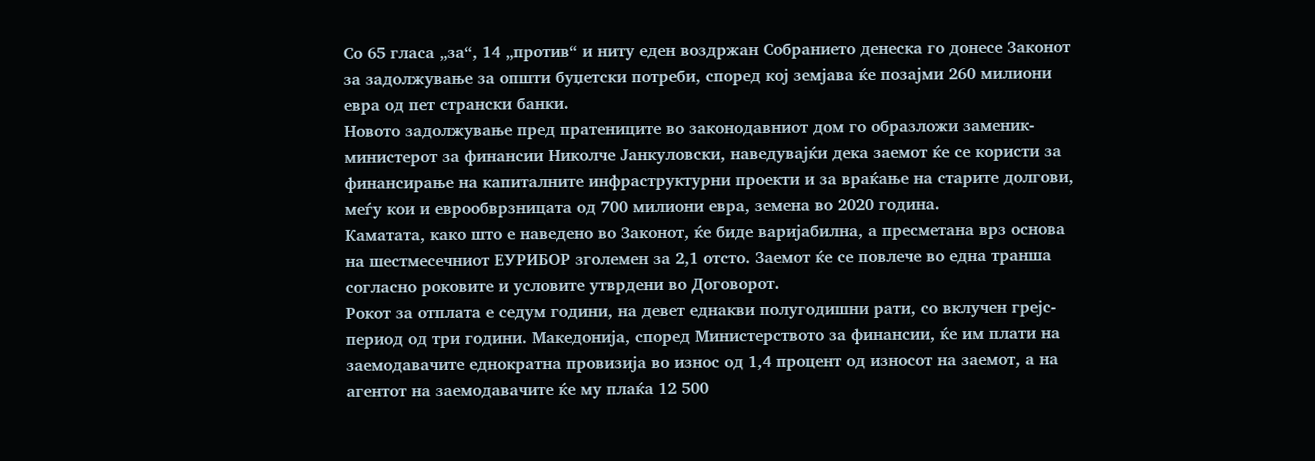Со 65 гласа „за“, 14 „против“ и ниту еден воздржан Собранието денеска го донесе Законот за задолжување за општи буџетски потреби, според кој земјава ќе позајми 260 милиони евра од пет странски банки.
Новото задолжување пред пратениците во законодавниот дом го образложи заменик-министерот за финансии Николче Јанкуловски, наведувајќи дека заемот ќе се користи за финансирање на капиталните инфраструктурни проекти и за враќање на старите долгови, меѓу кои и еврообврзницата од 700 милиони евра, земена во 2020 година.
Каматата, како што е наведено во Законот, ќе биде варијабилна, а пресметана врз основа на шестмесечниот ЕУРИБОР зголемен за 2,1 отсто. Заемот ќе се повлече во една транша согласно роковите и условите утврдени во Договорот.
Рокот за отплата е седум години, на девет еднакви полугодишни рати, со вклучен грејс-период од три години. Македонија, според Министерството за финансии, ќе им плати на заемодавачите еднократна провизија во износ од 1,4 процент од износот на заемот, а на агентот на заемодавачите ќе му плаќа 12 500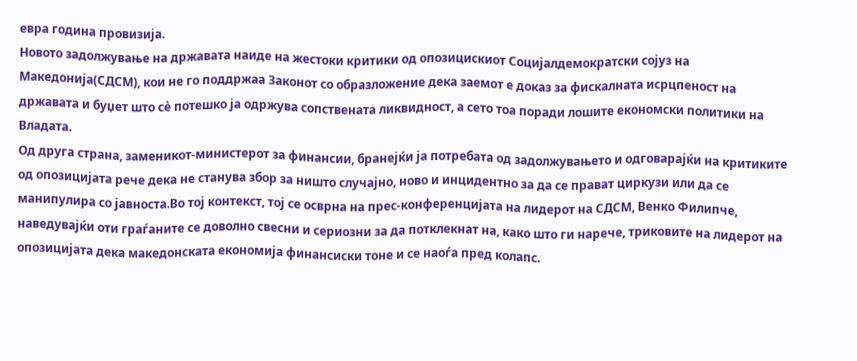евра година провизија.
Новото задолжување на државата наиде на жестоки критики од опозицискиот Социјалдемократски сојуз на Македонија(СДСМ), кои не го поддржаа Законот со образложение дека заемот е доказ за фискалната исрцпеност на државата и буџет што сè потешко ја одржува сопствената ликвидност, а сето тоа поради лошите економски политики на Владата.
Од друга страна, заменикот-министерот за финансии, бранејќи ја потребата од задолжувањето и одговарајќи на критиките од опозицијата рече дека не станува збор за ништо случајно, ново и инцидентно за да се прават циркузи или да се манипулира со јавноста.Во тој контекст, тој се осврна на прес-конференцијата на лидерот на СДСМ, Венко Филипче, наведувајќи оти граѓаните се доволно свесни и сериозни за да потклекнат на, како што ги нарече, триковите на лидерот на опозицијата дека македонската економија финансиски тоне и се наоѓа пред колапс.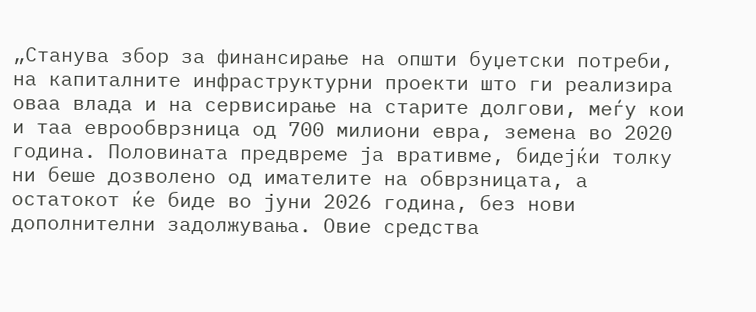„Станува збор за финансирање на општи буџетски потреби, на капиталните инфраструктурни проекти што ги реализира оваа влада и на сервисирање на старите долгови, меѓу кои и таа еврообврзница од 700 милиони евра, земена во 2020 година. Половината предвреме ја вративме, бидејќи толку ни беше дозволено од имателите на обврзницата, а остатокот ќе биде во јуни 2026 година, без нови дополнителни задолжувања. Овие средства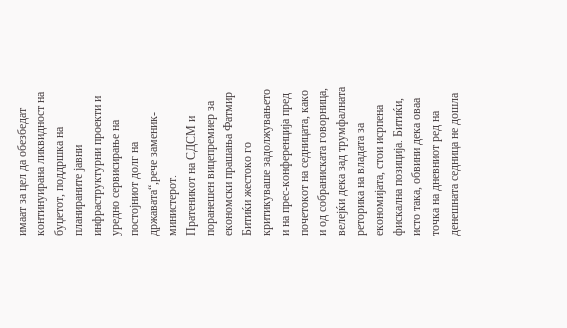имаат за цел да обезбедат континуирана ликвидност на буџетот, поддршка на планираните јавни инфраструктурни проекти и уредно сервисирање на постојниот долг на државата“,рече заменик-министерот.
Пратеникот на СДСМ и поранешен вицепремиер за економски прашања Фатмир Битиќи жестоко го критикуваше задолжувањето и на прес-конференција пред почетокот на седницата, како и од собраниската говорница, велејќи дека зад трумфалната реторика на владата за економијата, стои исрпена фискална позиција. Битиќи, исто така, обвини дека оваа точка на дневниот ред на денешната седница не дошла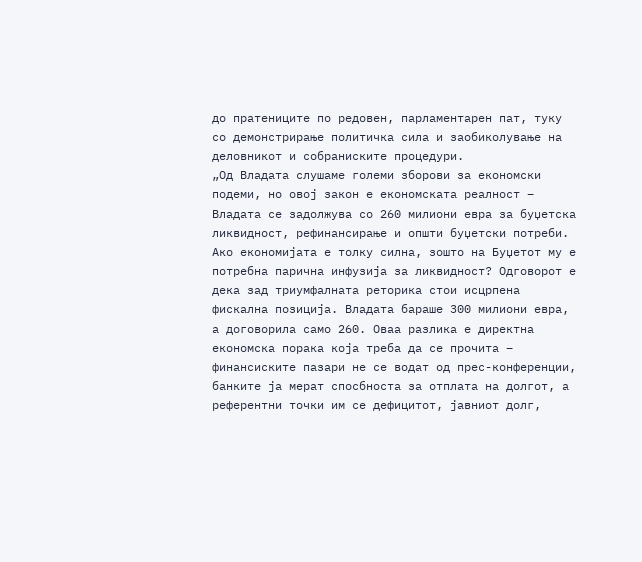до пратениците по редовен, парламентарен пат, туку со демонстрирање политичка сила и заобиколување на деловникот и собраниските процедури.
„Од Владата слушаме големи зборови за економски подеми, но овој закон е економската реалност – Владата се задолжува со 260 милиони евра за буџетска ликвидност, рефинансирање и општи буџетски потреби. Ако економијата е толку силна, зошто на Буџетот му е потребна парична инфузија за ликвидност? Одговорот е дека зад триумфалната реторика стои исцрпена фискална позиција. Владата бараше 300 милиони евра, а договорила само 260. Оваа разлика е директна економска порака која треба да се прочита – финансиските пазари не се водат од прес-конференции, банките ја мерат спосбноста за отплата на долгот, а референтни точки им се дефицитот, јавниот долг,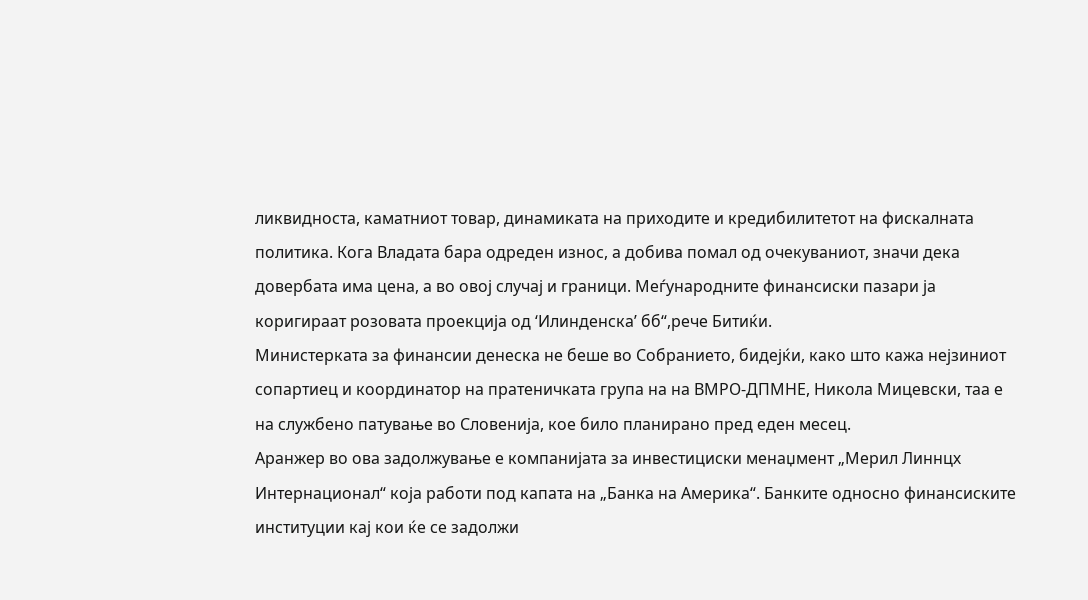ликвидноста, каматниот товар, динамиката на приходите и кредибилитетот на фискалната политика. Кога Владата бара одреден износ, а добива помал од очекуваниот, значи дека довербата има цена, а во овој случај и граници. Меѓународните финансиски пазари ја коригираат розовата проекција од ‘Илинденска’ бб“,рече Битиќи.
Министерката за финансии денеска не беше во Собранието, бидејќи, како што кажа нејзиниот сопартиец и координатор на пратеничката група на на ВМРО-ДПМНЕ, Никола Мицевски, таа е на службено патување во Словенија, кое било планирано пред еден месец.
Аранжер во ова задолжување е компанијата за инвестициски менаџмент „Мерил Линнцх Интернационал“ која работи под капата на „Банка на Америка“. Банките односно финансиските институции кај кои ќе се задолжи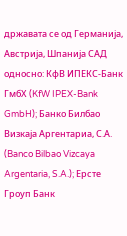државата се од Германија, Австрија, Шпанија САД односно: КфВ ИПЕКС-Банк ГмбХ (KfW IPEX-Bank GmbH); Банко Билбао Визкаја Аргентариа, С.А. (Banco Bilbao Vizcaya Argentaria, S.A.); Ерсте Гроуп Банк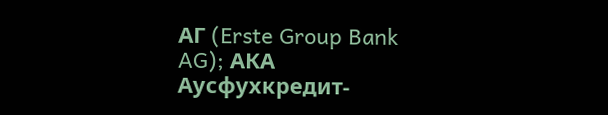АГ (Erste Group Bank AG); АКА Аусфухкредит-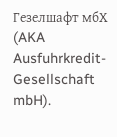Гезелшафт мбХ (AKA Ausfuhrkredit-Gesellschaft mbH).